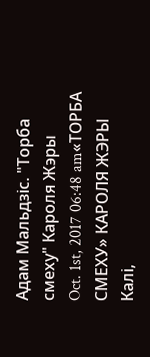Адам Мальдзіс. "Торба смеху" Кароля Жэры
Oct. 1st, 2017 06:48 am«ТОРБА СМЕХУ» КАРОЛЯ ЖЭРЫ
Калі,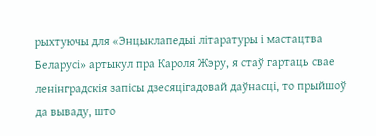рыхтуючы для «Энцыклапедыі літаратуры і мастацтва Беларусі» артыкул пра Кароля Жэру, я стаў гартаць свае ленінградскія запісы дзесяцігадовай даўнасці, то прыйшоў да вываду, што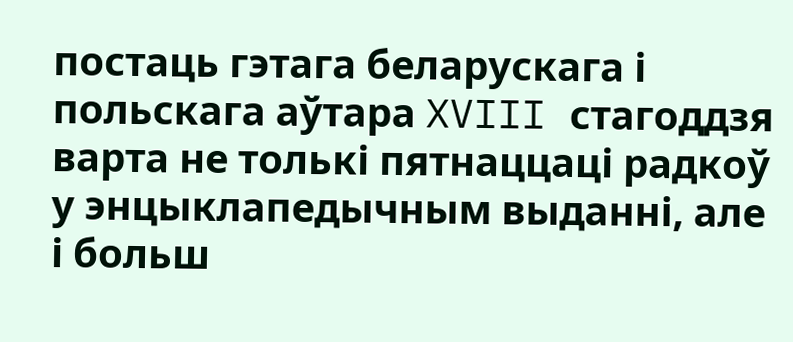постаць гэтага беларускага і польскага аўтара XVIII стагоддзя варта не толькі пятнаццаці радкоў у энцыклапедычным выданні, але і больш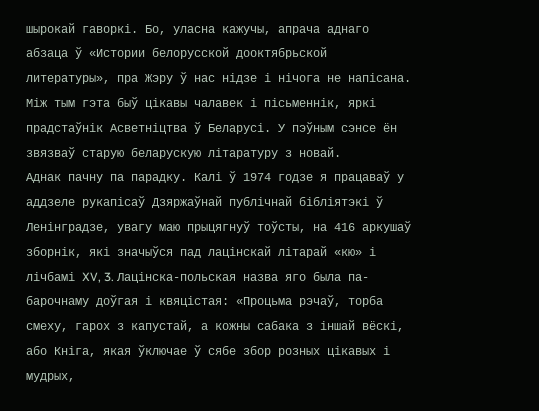шырокай гаворкі. Бо, уласна кажучы, апрача аднаго абзаца ў «Истории белорусской дооктябрьской литературы», пра Жэру ў нас нідзе і нічога не напісана. Між тым гэта быў цікавы чалавек і пісьменнік, яркі прадстаўнік Асветніцтва ў Беларусі. У пэўным сэнсе ён звязваў старую беларускую літаратуру з новай.
Аднак пачну па парадку. Калі ў 1974 годзе я працаваў у аддзеле рукапісаў Дзяржаўнай публічнай бібліятэкі ў Ленінградзе, увагу маю прыцягнуў тоўсты, на 416 аркушаў зборнік, які значыўся пад лацінскай літарай «кю» і лічбамі XV, 3. Лацінска-польская назва яго была па-барочнаму доўгая і квяцістая: «Процьма рэчаў, торба смеху, гарох з капустай, а кожны сабака з іншай вёскі, або Кніга, якая ўключае ў сябе збор розных цікавых і мудрых,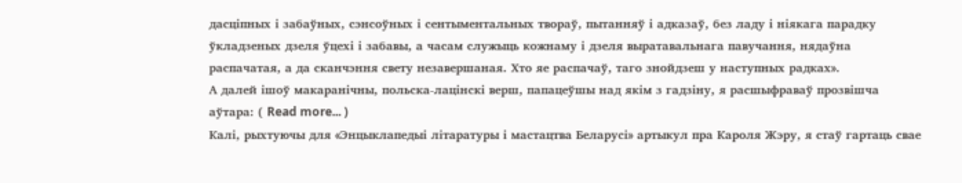дасціпных і забаўных, сэнсоўных і сентыментальных твораў, пытанняў і адказаў, без ладу і ніякага парадку ўкладзеных дзеля ўцехі і забавы, а часам служыць кожнаму і дзеля выратавальнага павучання, нядаўна распачатая, а да сканчэння свету незавершаная. Хто яе распачаў, таго знойдзеш у наступных радках».
А далей ішоў макаранічны, польска-лацінскі верш, папацеўшы над якім з гадзіну, я расшыфраваў прозвішча аўтара: ( Read more... )
Калі, рыхтуючы для «Энцыклапедыі літаратуры і мастацтва Беларусі» артыкул пра Кароля Жэру, я стаў гартаць свае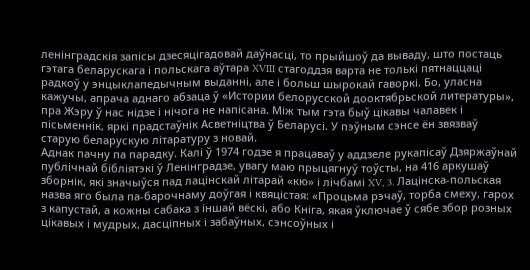ленінградскія запісы дзесяцігадовай даўнасці, то прыйшоў да вываду, што постаць гэтага беларускага і польскага аўтара XVIII стагоддзя варта не толькі пятнаццаці радкоў у энцыклапедычным выданні, але і больш шырокай гаворкі. Бо, уласна кажучы, апрача аднаго абзаца ў «Истории белорусской дооктябрьской литературы», пра Жэру ў нас нідзе і нічога не напісана. Між тым гэта быў цікавы чалавек і пісьменнік, яркі прадстаўнік Асветніцтва ў Беларусі. У пэўным сэнсе ён звязваў старую беларускую літаратуру з новай.
Аднак пачну па парадку. Калі ў 1974 годзе я працаваў у аддзеле рукапісаў Дзяржаўнай публічнай бібліятэкі ў Ленінградзе, увагу маю прыцягнуў тоўсты, на 416 аркушаў зборнік, які значыўся пад лацінскай літарай «кю» і лічбамі XV, 3. Лацінска-польская назва яго была па-барочнаму доўгая і квяцістая: «Процьма рэчаў, торба смеху, гарох з капустай, а кожны сабака з іншай вёскі, або Кніга, якая ўключае ў сябе збор розных цікавых і мудрых, дасціпных і забаўных, сэнсоўных і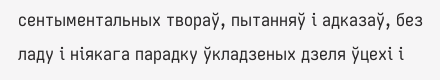сентыментальных твораў, пытанняў і адказаў, без ладу і ніякага парадку ўкладзеных дзеля ўцехі і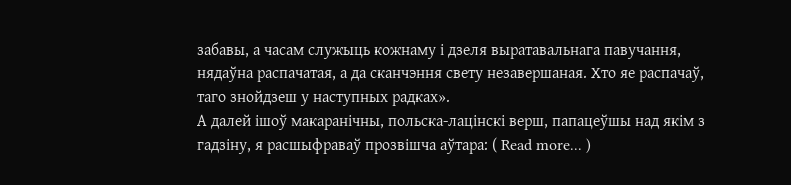забавы, а часам служыць кожнаму і дзеля выратавальнага павучання, нядаўна распачатая, а да сканчэння свету незавершаная. Хто яе распачаў, таго знойдзеш у наступных радках».
А далей ішоў макаранічны, польска-лацінскі верш, папацеўшы над якім з гадзіну, я расшыфраваў прозвішча аўтара: ( Read more... )